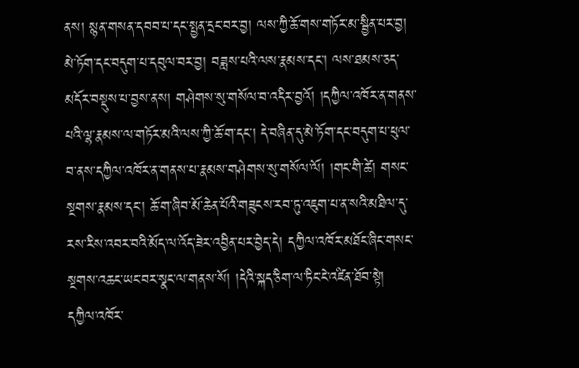ནས། སྙན་གསན་དབབ་པ་དང་སྤྱན་དྲང་བར་བྱ། ལས་ཀྱི་ཆོ་གས་གཏོར་མ་སྦྱིན་པར་བྱ། མེ་ཏོག་དང་བདུག་པ་དབུལ་བར་བྱ། བཟླས་པའི་ལས་རྣམས་དང་། ལས་ཐམས་ཅད་མདོར་བསྡུས་པ་བྱས་ནས། གཤེགས་སུ་གསོལ་བ་འདིར་བྱའོ། །དཀྱིལ་འཁོར་ན་གནས་པའི་ལྷ་རྣམས་ལ་གཏོར་མའི་ལས་ཀྱི་ཆོ་ག་དང་། དེ་བཞིན་དུ་མེ་ཏོག་དང་བདུག་པ་ཕུལ་བ་ནས་དཀྱིལ་འཁོར་ན་གནས་པ་རྣམས་གཤེགས་སུ་གསོལ་ལོ། །གང་གི་ཚེ། གསང་སྔགས་རྣམས་དང་། ཆོ་ག་ཞིབ་མོ་ཆེན་པོའི་གཟུངས་རབ་ཏུ་འཇུག་པ་ན་སའི་མཐིལ་དུ་རས་རིས་འབར་བའི་མོད་ལ་འོད་ཟེར་འབྱིན་པར་བྱེད་དེ། དཀྱིལ་འཁོར་མཐོང་ཞིང་གསང་སྔགས་འཆང་ཡང་བར་སྣང་ལ་གནས་སོ། །དེའི་སྐད་ཅིག་ལ་ཏིང་ངེ་འཛིན་ཐོབ་སྟེ། དཀྱིལ་འཁོར་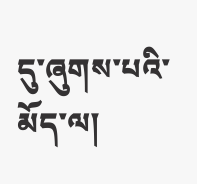དུ་ཞུགས་པའི་མོད་ལ།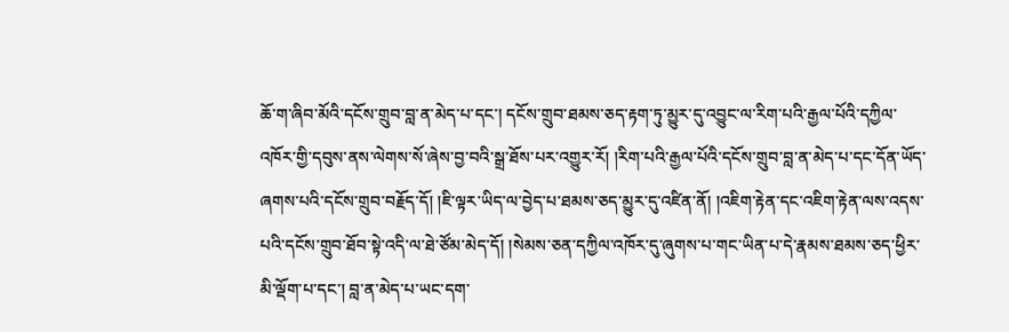ཆོ་ག་ཞིབ་མོའི་དངོས་གྲུབ་བླ་ན་མེད་པ་དང་། དངོས་གྲུབ་ཐམས་ཅད་རྟག་ཏུ་མྱུར་དུ་འབྱུང་ལ་རིག་པའི་རྒྱལ་པོའི་དཀྱིལ་འཁོར་གྱི་དབུས་ནས་ལེགས་སོ་ཞེས་བྱ་བའི་སྒྲ་ཐོས་པར་འགྱུར་རོ། །རིག་པའི་རྒྱལ་པོའི་དངོས་གྲུབ་བླ་ན་མེད་པ་དང་དོན་ཡོད་ཞགས་པའི་དངོས་གྲུབ་བརྗོད་དོ། །ཇི་ལྟར་ཡིད་ལ་བྱེད་པ་ཐམས་ཅད་མྱུར་དུ་འཛིན་ནོ། །འཇིག་རྟེན་དང་འཇིག་རྟེན་ལས་འདས་པའི་དངོས་གྲུབ་ཐོབ་སྟེ་འདི་ལ་ཐེ་ཙོམ་མེད་དོ། །སེམས་ཅན་དཀྱིལ་འཁོར་དུ་ཞུགས་པ་གང་ཡིན་པ་དེ་རྣམས་ཐམས་ཅད་ཕྱིར་མི་ལྡོག་པ་དང་། བླ་ན་མེད་པ་ཡང་དག་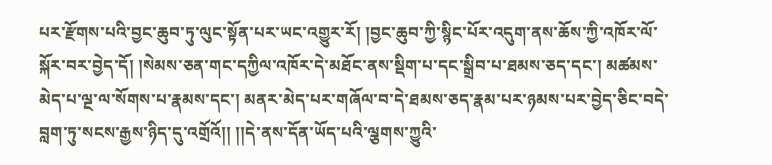པར་རྫོགས་པའི་བྱང་ཆུབ་ཏུ་ལུང་སྟོན་པར་ཡང་འགྱུར་རོ། །བྱང་ཆུབ་ཀྱི་སྙིང་པོར་འདུག་ནས་ཆོས་ཀྱི་འཁོར་ལོ་སྐོར་བར་བྱེད་དོ། །སེམས་ཅན་གང་དཀྱིལ་འཁོར་དེ་མཐོང་ནས་སྡིག་པ་དང་སྒྲིབ་པ་ཐམས་ཅད་དང་། མཚམས་མེད་པ་ལྔ་ལ་སོགས་པ་རྣམས་དང་། མནར་མེད་པར་གཞོལ་བ་དེ་ཐམས་ཅད་རྣམ་པར་ཉམས་པར་བྱེད་ཅིང་བདེ་བླག་ཏུ་སངས་རྒྱས་ཉིད་དུ་འགྲོའོ།། །།དེ་ནས་དོན་ཡོད་པའི་ལྕགས་ཀྱུའི་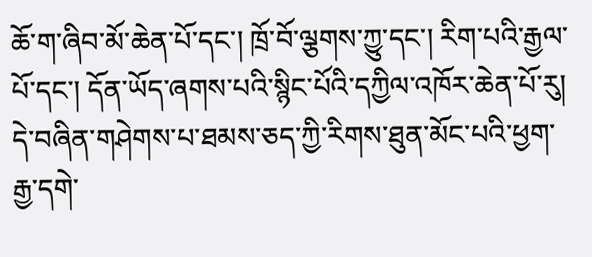ཆོ་ག་ཞིབ་མོ་ཆེན་པོ་དང་། ཁྲོ་བོ་ལྕགས་ཀྱུ་དང་། རིག་པའི་རྒྱལ་པོ་དང་། དོན་ཡོད་ཞགས་པའི་སྙིང་པོའི་དཀྱིལ་འཁོར་ཆེན་པོ་རུ། དེ་བཞིན་གཤེགས་པ་ཐམས་ཅད་ཀྱི་རིགས་ཐུན་མོང་པའི་ཕྱག་རྒྱ་དགེ་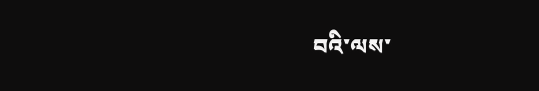བའི་ལས་